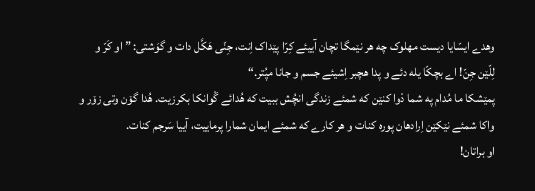وهدے ایسّایا دیست مهلوک چه هر نێمگا تچان آییئے کِرّا پێداک اِنت، جِنّی هَکَّل دات و گوَشتی: ”او کَرّ و لِلّێن جِنّ! اے بچکّا یله دئے و پدا هچبر اِشیئے جسم و جانا مپُتر.“
پمێشکا ما مُدام په شما دْوا کنێن که شمئے زندگی انچُش ببیت که هُدائے گْوانکا بکرزیت. هُدا گۆن وتی زۆر و واکا شمئے نێکێن اِرادهان پوره کنات و هر کارے که شمئے ایمان شمارا پرماییت، آییا سَرجم کنات.
او براتان!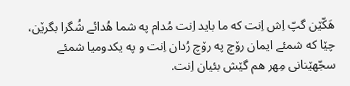هَکّێن گپّ اِش اِنت که ما باید اِنت مُدام په شما هُدائے شُگرا بگرێن، چێا که شمئے ایمان رۆچ په رۆچ رُدان اِنت و په یکدومیا شمئے سجّهێنانی مِهر هم گێش بئیان اِنت.